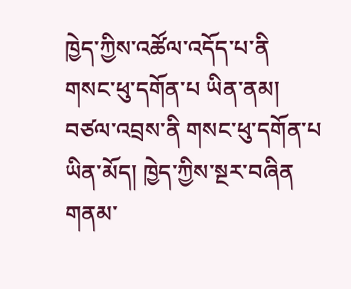ཁྱེད་ཀྱིས་འཚོལ་འདོད་པ་ནི གསང་ཕུ་དགོན་པ ཡིན་ནམ།
བཙལ་འབྲས་ནི གསང་ཕུ་དགོན་པ ཡིན་མོད། ཁྱེད་ཀྱིས་སྔར་བཞིན གནམ་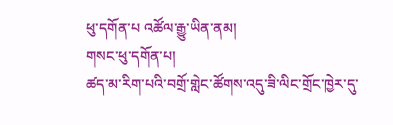ཕུ་དགོན་པ འཚོལ་རྒྱུ་ཡིན་ནམ།
གསང་ཕུ་དགོན་པ།
ཚད་མ་རིག་པའི་བགྲོ་གླེང་ཚོགས་འདུ་ཟི་ལིང་གྲོང་ཁྱེར་དུ་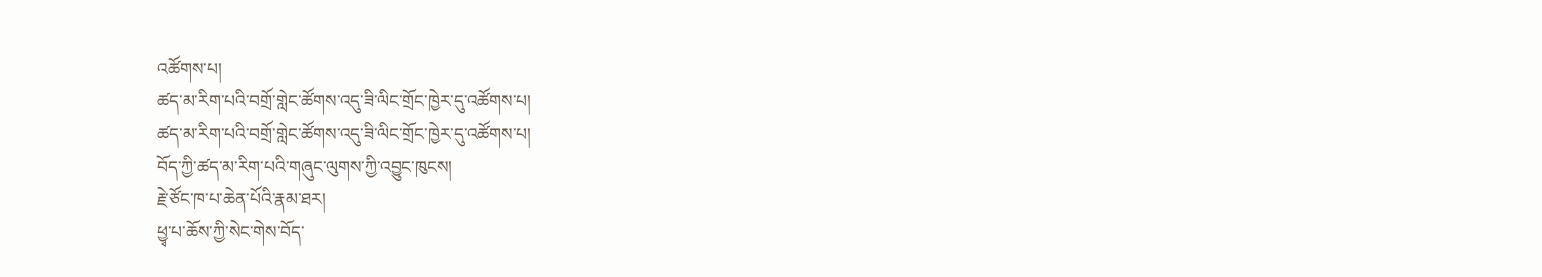འཚོགས་པ།
ཚད་མ་རིག་པའི་བགྲོ་གླེང་ཚོགས་འདུ་ཟི་ལིང་གྲོང་ཁྱེར་དུ་འཚོགས་པ།
ཚད་མ་རིག་པའི་བགྲོ་གླེང་ཚོགས་འདུ་ཟི་ལིང་གྲོང་ཁྱེར་དུ་འཚོགས་པ།
བོད་ཀྱི་ཚད་མ་རིག་པའི་གཞུང་ལུགས་ཀྱི་འབྱུང་ཁུངས།
རྗེ་ཙོང་ཁ་པ་ཆེན་པོའི་རྣམ་ཐར།
ཕྱྭ་པ་ཆོས་ཀྱི་སེང་གེས་བོད་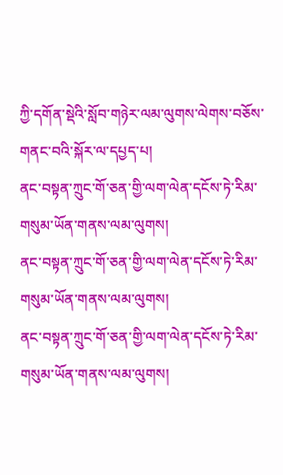ཀྱི་དགོན་སྡེའི་སློབ་གཉེར་ལམ་ལུགས་ལེགས་བཅོས་གནང་བའི་སྐོར་ལ་དཔྱད་པ།
ནང་བསྟན་ཀྲུང་གོ་ཅན་གྱི་ལག་ལེན་དངོས་ཏེ་རིམ་གསུམ་ཡོན་གནས་ལམ་ལུགས།
ནང་བསྟན་ཀྲུང་གོ་ཅན་གྱི་ལག་ལེན་དངོས་ཏེ་རིམ་གསུམ་ཡོན་གནས་ལམ་ལུགས།
ནང་བསྟན་ཀྲུང་གོ་ཅན་གྱི་ལག་ལེན་དངོས་ཏེ་རིམ་གསུམ་ཡོན་གནས་ལམ་ལུགས།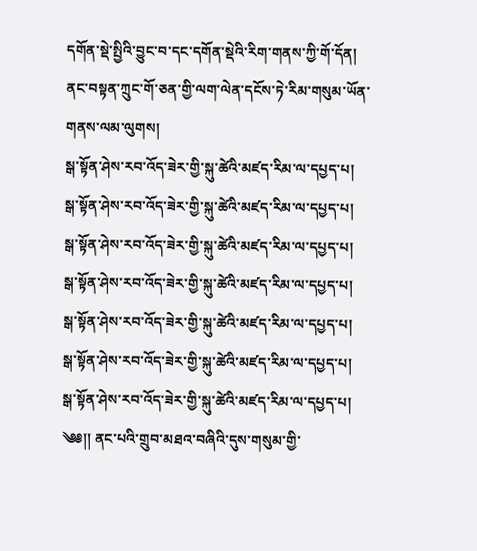དགོན་སྡེ་སྤྱིའི་བྱུང་བ་དང་དགོན་སྡེའི་རིག་གནས་ཀྱི་གོ་དོན།
ནང་བསྟན་ཀྲུང་གོ་ཅན་གྱི་ལག་ལེན་དངོས་ཏེ་རིམ་གསུམ་ཡོན་གནས་ལམ་ལུགས།
སྒ་སྟོན་ཤེས་རབ་འོད་ཟེར་གྱི་སྐུ་ཚེའི་མཛད་རིམ་ལ་དཔྱད་པ།
སྒ་སྟོན་ཤེས་རབ་འོད་ཟེར་གྱི་སྐུ་ཚེའི་མཛད་རིམ་ལ་དཔྱད་པ།
སྒ་སྟོན་ཤེས་རབ་འོད་ཟེར་གྱི་སྐུ་ཚེའི་མཛད་རིམ་ལ་དཔྱད་པ།
སྒ་སྟོན་ཤེས་རབ་འོད་ཟེར་གྱི་སྐུ་ཚེའི་མཛད་རིམ་ལ་དཔྱད་པ།
སྒ་སྟོན་ཤེས་རབ་འོད་ཟེར་གྱི་སྐུ་ཚེའི་མཛད་རིམ་ལ་དཔྱད་པ།
སྒ་སྟོན་ཤེས་རབ་འོད་ཟེར་གྱི་སྐུ་ཚེའི་མཛད་རིམ་ལ་དཔྱད་པ།
སྒ་སྟོན་ཤེས་རབ་འོད་ཟེར་གྱི་སྐུ་ཚེའི་མཛད་རིམ་ལ་དཔྱད་པ།
༄༅།། ནང་པའི་གྲུབ་མཐའ་བཞིའི་དུས་གསུམ་གྱི་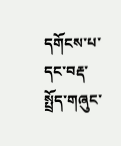དགོངས་པ་དང་བརྡ་སྤྲོད་གཞུང་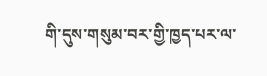གི་དུས་གསུམ་བར་གྱི་ཁྱད་པར་ལ་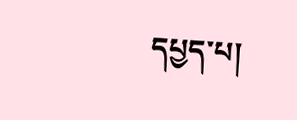དཔྱད་པ།